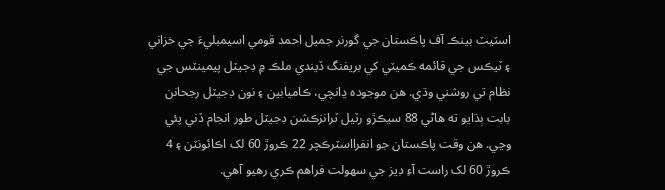اسٽيٽ بينڪ آف پاڪستان جي گورنر جميل احمد قومي اسيمبليءَ جي خزاني ۽ ٽيڪس جي قائمه ڪميٽي کي بريفنگ ڏيندي ملڪ ۾ ڊجيٽل پيمينٽس جي نظام تي روشني وڌي. هن موجوده ڍانچي، ڪاميابين ۽ نون ڊجيٽل رجحانن بابت ٻڌايو ته هاڻي 88 سيڪڙو رٽيل ٽرانزڪشن ڊجيٽل طور انجام ڏني پئي وڃي. هن وقت پاڪستان جو انفرااسٽرڪچر 22 ڪروڙ 60 لک اڪائونٽن ۽ 4 ڪروڙ 60 لک راست آءِ ڊيز جي سهولت فراهم ڪري رهيو آهي.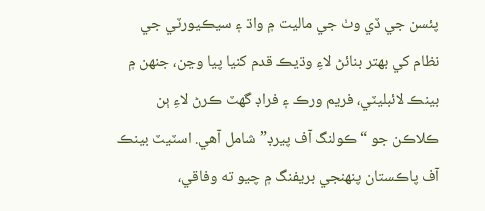پئسن جي ڏي وٺ جي ماليت ۾ واڌ ۽ سيڪيورٽي جي نظام کي بهتر بنائڻ لاءِ وڌيڪ قدم کنيا پيا وڃن، جنهن ۾ بينڪ لائبليٽي، فريم ورڪ ۽ فراڊ گهٽ ڪرڻ لاءِ ٻن ڪلاڪن جو “ڪولنگ آف پيرڊ” شامل آهي. اسٽيٽ بينڪ آف پاڪستان پنهنجي بريفنگ ۾ چيو ته وفاقي،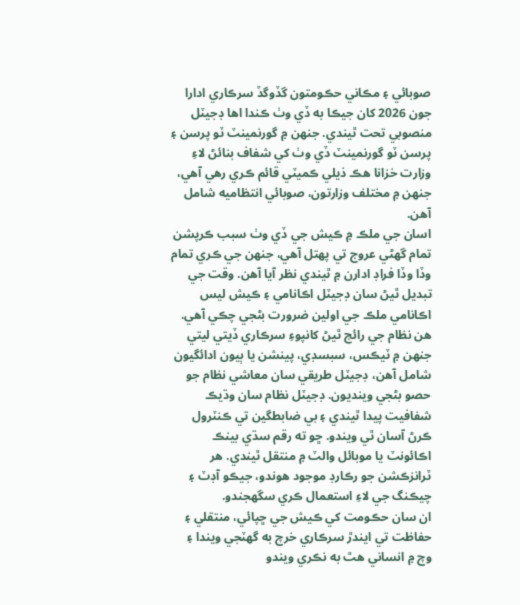صوبائي ۽ مڪاني حڪومتون گڏوگڏ سرڪاري ادارا جون 2026 کان جيڪا به ڏي وٺ ڪندا اها ڊجيٽل منصوبي تحت ٿيندي. جنهن ۾ گورنمينٽ ٽو پرسن ۽ پرسن ٽو گورنمينٽ ڏي وٺ کي شفاف بنائڻ لاءِ وزارت خزانا هڪ ذيلي ڪميٽي قائم ڪري رهي آهي، جنهن ۾ مختلف وزارتون، صوبائي انتظاميه شامل آهن.
اسان جي ملڪ ۾ ڪيش جي ڏي وٺ سبب ڪرپشن تمام گهڻي عروج تي پهتل آهي، جنهن جي ڪري تمام وڏا وڏا فراڊ ادارن ۾ ٿيندي نظر آيا آهن. وقت جي تبديل ٿيڻ سان ڊجيٽل اڪانامي ۽ ڪيش ليس اڪانامي ملڪ جي اولين ضرورت بڻجي چڪي آهي. هن نظام جي رائج ٿيڻ کانپوءِ سرڪاري ڏيتي ليتي جنهن ۾ ٽيڪس، سبسڊي، پينشن يا ٻيون ادائگيون شامل آهن، ڊجيٽل طريقي سان معاشي نظام جو حصو بڻجي وينديون. ڊجيٽل نظام سان وڌيڪ شفافيت پيدا ٿيندي ۽ بي ضابطگين تي ڪنٽرول ڪرڻ آسان ٿي ويندو. ڇو ته رقم سڌي بينڪ اڪائونٽ يا موبائل والٽ ۾ منتقل ٿيندي. هر ٽرانزڪشن جو رڪارڊ موجود هوندو، جيڪو آڊٽ ۽ چيڪنگ جي لاءِ استعمال ڪري سگهجندو.
ان سان حڪومت کي ڪيش جي ڇپائي، منتقلي ۽ حفاظت تي ايندڙ سرڪاري خرچ به گهٽجي ويندا ۽ وچ ۾ انساني هٿ به نڪري ويندو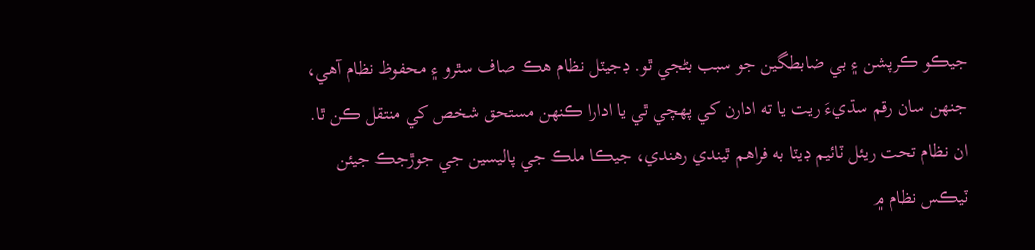جيڪو ڪرپشن ۽ بي ضابطگين جو سبب بڻجي ٿو. ڊجيٽل نظام هڪ صاف سٿرو ۽ محفوظ نظام آهي، جنهن سان رقم سڌيءَ ريت يا ته ادارن کي پهچي ٿي يا ادارا ڪنهن مستحق شخص کي منتقل ڪن ٿا. ان نظام تحت ريئل ٽائيم ڊيٽا به فراهم ٿيندي رهندي، جيڪا ملڪ جي پاليسين جي جوڙجڪ جيئن ٽيڪس نظام ۾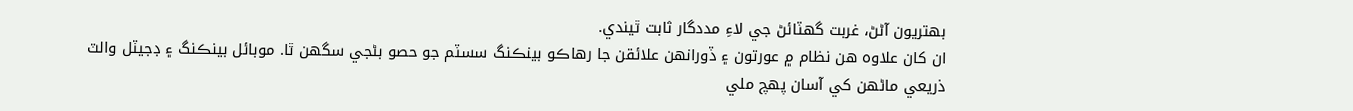بهتريون آڻڻ، غربت گهٽائڻ جي لاءِ مددگار ثابت ٿيندي.
ان کان علاوه هن نظام ۾ عورتون ۽ ڏورانهن علائقن جا رهاڪو بينڪنگ سسٽم جو حصو بڻجي سگهن ٿا. موبائل بينڪنگ ۽ ڊجيٽل والٽ ذريعي ماڻهن کي آسان پهچ ملي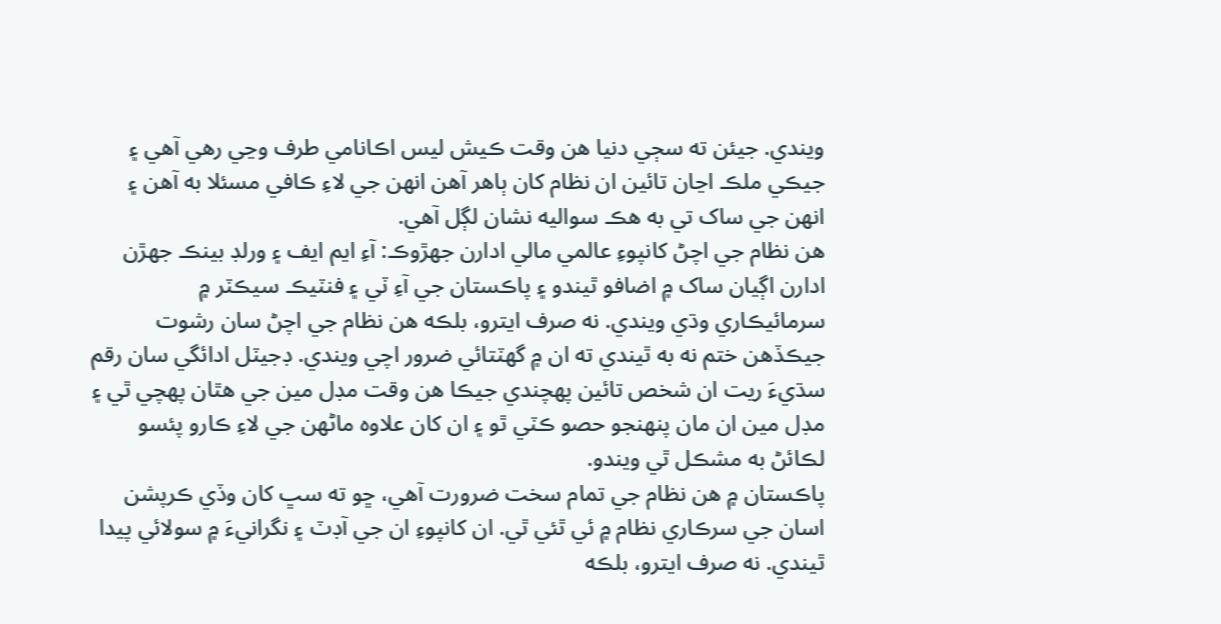ويندي. جيئن ته سڄي دنيا هن وقت ڪيش ليس اڪانامي طرف وڃي رهي آهي ۽ جيڪي ملڪ اڃان تائين ان نظام کان ٻاهر آهن انهن جي لاءِ ڪافي مسئلا به آهن ۽ انهن جي ساک تي به هڪ سواليه نشان لڳل آهي.
هن نظام جي اچڻ کانپوءِ عالمي مالي ادارن جهڙوڪ: آءِ ايم ايف ۽ ورلڊ بينڪ جهڙن ادارن اڳيان ساک ۾ اضافو ٿيندو ۽ پاڪستان جي آءِ ٽي ۽ فنٽيڪ سيڪٽر ۾ سرمائيڪاري وڌي ويندي. نه صرف ايترو، بلڪه هن نظام جي اچڻ سان رشوت جيڪڏهن ختم نه به ٿيندي ته ان ۾ گهٽتائي ضرور اچي ويندي. ڊجيٽل ادائگي سان رقم سڌيءَ ريت ان شخص تائين پهچندي جيڪا هن وقت مڊل مين جي هٿان پهچي ٿي ۽ مڊل مين ان مان پنهنجو حصو ڪٽي ٿو ۽ ان کان علاوه ماڻهن جي لاءِ ڪارو پئسو لڪائڻ به مشڪل ٿي ويندو.
پاڪستان ۾ هن نظام جي تمام سخت ضرورت آهي، ڇو ته سڀ کان وڏي ڪرپشن اسان جي سرڪاري نظام ۾ ئي ٿئي ٿي. ان کانپوءِ ان جي آڊٽ ۽ نگرانيءَ ۾ سولائي پيدا ٿيندي. نه صرف ايترو، بلڪه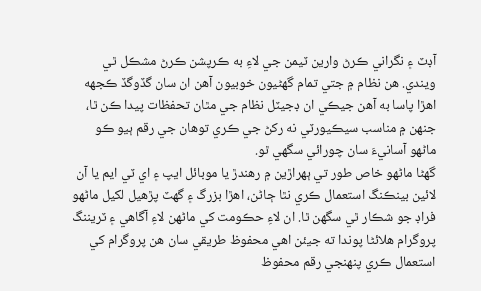آڊٽ ۽ نگراني ڪرڻ وارين ٽيمن جي لاءِ به ڪرپشن ڪرڻ مشڪل ٿي ويندي. هن نظام ۾ جتي تمام گهڻيون خوبيون آهن ان سان گڏوگڏ ڪجهه اهڙا پاسا به آهن جيڪي ان ڊجيٽل نظام جي مٿان تحفظات پيدا ڪن ٿا، جنهن ۾ مناسب سيڪيورٽي نه رکڻ جي ڪري توهان جي رقم ٻيو ڪو ماڻهو آسانيءَ سان چورائي سگهي ٿو.
گهڻا ماڻهو خاص طور تي ٻهراڙين ۾ رهندڙ يا موبائل ايپ ۽ اي ٽي ايم يا آن لائين بينڪنگ استعمال ڪري نٿا ڄاڻن، اهڙا بزرگ ۽ گهٽ پڙهيل لکيل ماڻهو فراڊ جو شڪار ٿي سگهن ٿا. ان لاءِ حڪومت کي ماڻهن لاءِ آگاهي ۽ ٽريننگ پروگرام هلائڻا پوندا ته جيئن اهي محفوظ طريقي سان هن پروگرام کي استعمال ڪري پنهنجي رقم محفوظ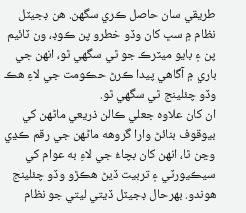طريقي سان حاصل ڪري سگهن. هن ڊجيٽل نظام ۾ سڀ کان وڏو خطرو پن ڪوڊ، ون ٽائيم پن ۽ بايو ميٽرڪ جو ٿي سگهي ٿو، انهن جي باري ۾ آگاهي پيدا ڪرڻ حڪومت جي لاءِ هڪ وڏو چئلينج ٿي سگهي ٿو.
ان کان علاوه جعلي ڪالن ذريعي ماڻهن کي بيوقوف بنائڻ وارا گروهه ماڻهن جي رقم ڪڍي وڃن ٿا، انهن کان بچاءُ جي لاءِ به عوام کي سيڪيورٽي ۽ تربيت ڏيڻ هڪڙو وڏو چئلينج هوندو. بهرحال ڊجيٽل ڏيتي ليتي جو نظام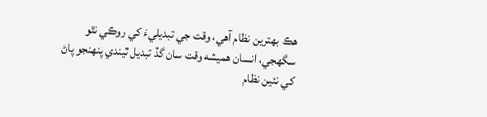هڪ بهترين نظام آهي، وقت جي تبديليءَ کي روڪي نٿو سگهجي، انسان هميشه وقت سان گڏ تبديل ٿيندي پنهنجو پاڻ کي نئين نظام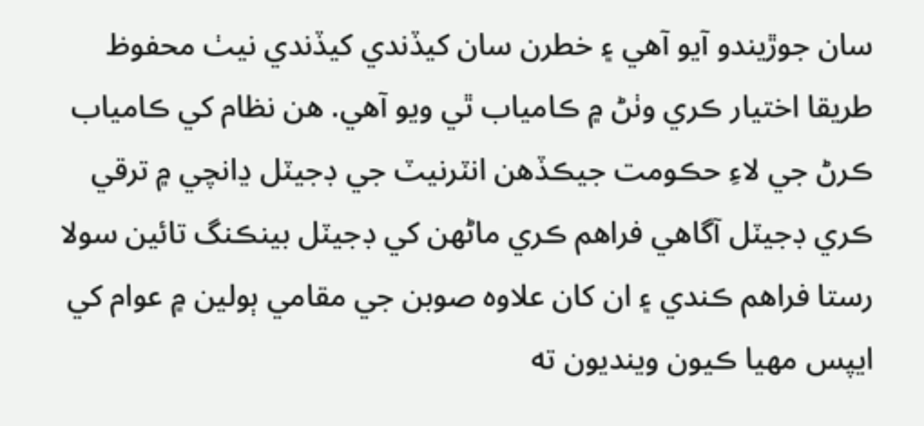سان جوڙيندو آيو آهي ۽ خطرن سان کيڏندي کيڏندي نيٺ محفوظ طريقا اختيار ڪري وٺڻ ۾ ڪامياب ٿي ويو آهي. هن نظام کي ڪامياب ڪرڻ جي لاءِ حڪومت جيڪڏهن انٽرنيٽ جي ڊجيٽل ڍانچي ۾ ترقي ڪري ڊجيٽل آگاهي فراهم ڪري ماڻهن کي ڊجيٽل بينڪنگ تائين سولا رستا فراهم ڪندي ۽ ان کان علاوه صوبن جي مقامي ٻولين ۾ عوام کي ايپس مهيا ڪيون وينديون ته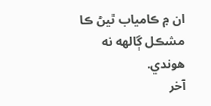ان ۾ ڪامياب ٿيڻ ڪا مشڪل ڳالهه نه هوندي.
آخر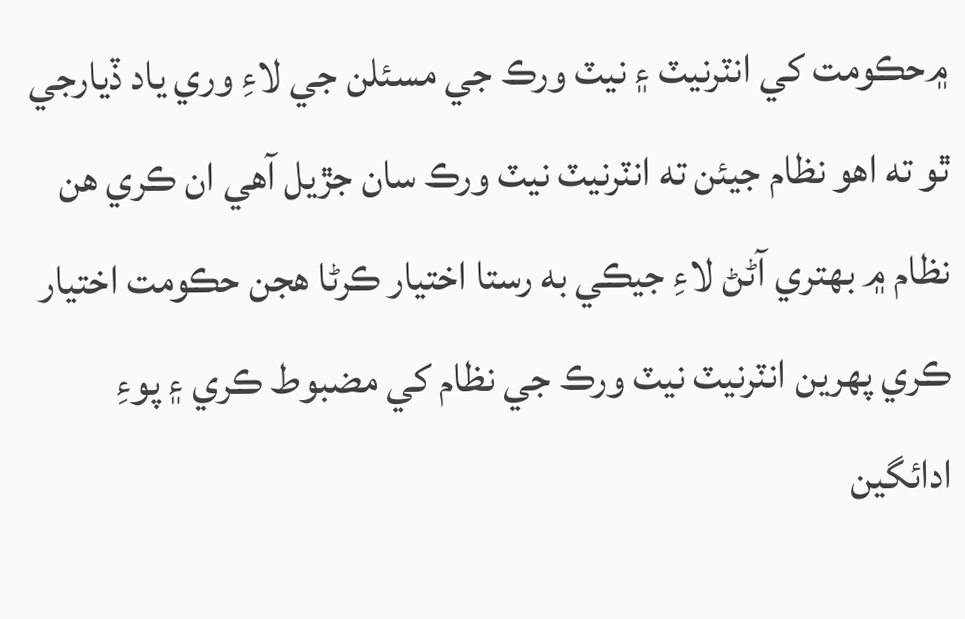۾حڪومت کي انٽرنيٽ ۽ نيٽ ورڪ جي مسئلن جي لاءِ وري ياد ڏيارجي ٿو ته اهو نظام جيئن ته انٽرنيٽ نيٽ ورڪ سان جڙيل آهي ان ڪري هن نظام ۾ بهتري آڻڻ لاءِ جيڪي به رستا اختيار ڪرڻا هجن حڪومت اختيار ڪري پهرين انٽرنيٽ نيٽ ورڪ جي نظام کي مضبوط ڪري ۽ پوءِ ادائگين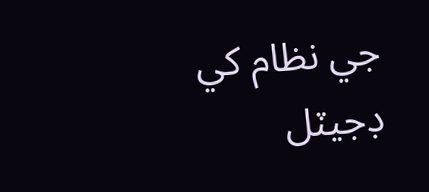جي نظام کي ڊجيٽل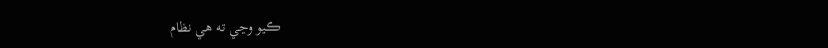ڪيو وڃي ته هي نظام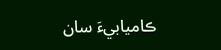ڪاميابيءَ سان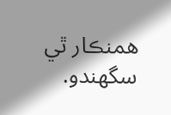همنڪار ٿي سگهندو.